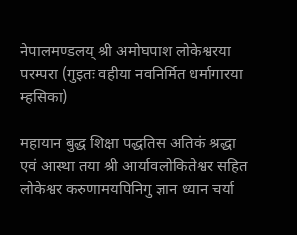नेपालमण्डलय् श्री अमोघपाश लोकेश्वरया परम्परा (गुइतः वहीया नवनिर्मित धर्मागारया म्हसिका)

महायान बुद्ध शिक्षा पद्धतिस अतिकं श्रद्धा एवं आस्था तया श्री आर्यावलोकितेश्वर सहित लोकेश्वर करुणामयपिनिगु ज्ञान ध्यान चर्या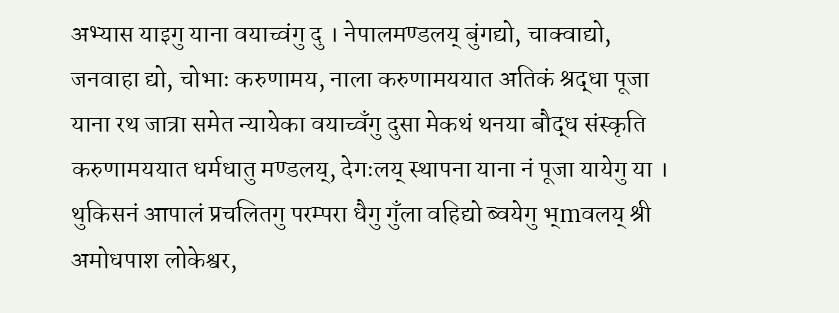अभ्यास याइगु याना वयाच्वंगु दु । नेपालमण्डलय् बुंगद्यो, चाक्वाद्यो, जनवाहा द्यो, चोभाः करुणामय, नाला करुणामययात अतिकं श्रद्धा पूजा याना रथ जात्रा समेत न्यायेका वयाच्वँगु दुसा मेकथं थनया बौद्ध संस्कृति करुणामययात धर्मधातु मण्डलय्, देगःलय् स्थापना याना नं पूजा यायेगु या । थुकिसनं आपालं प्रचलितगु परम्परा धैगु गुँला वहिद्यो ब्वयेगु भ्mवलय् श्री अमोधपाश लोकेश्वर,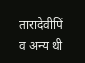तारादेवीपिं व अन्य थी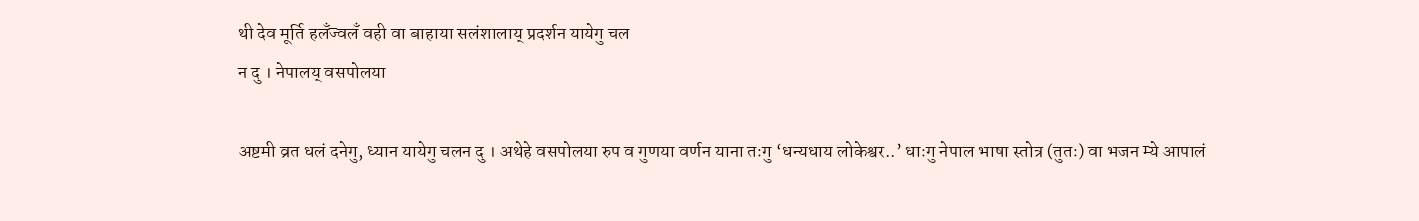थी देव मूर्ति हलँज्वलँ वही वा बाहाया सलंशालाय् प्रदर्शन यायेगु चल
न दु । नेपालय् वसपोलया

अष्टमी व्रत धलं दनेगु, ध्यान यायेगु चलन दु । अथेहे वसपोलया रुप व गुणया वर्णन याना तःगु ‘धन्यधाय लोकेश्वर..’ धाःगु नेपाल भाषा स्तोत्र (तुतः) वा भजन म्ये आपालं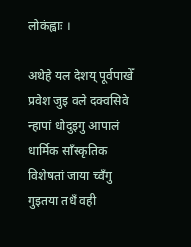लोकंह्वाः ।

अथेहे यल देशय् पूर्वपाखेँ प्रवेश जुइ वले दक्वसिवे न्हापां धोदुइगु आपालं धार्मिक साँस्कृतिक विशेषतां जाया च्वँगु गुइतया तधँ वही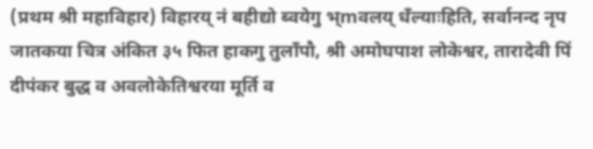(प्रथम श्री महाविहार) विहारय् नं बहीद्यो ब्वयेगु भ्mवलय् धँल्याःहिति, सर्वानन्द नृप जातकया चित्र अंकित ३५ फित हाकगु तुलाँपौ, श्री अमोघपाश लोकेश्वर, तारादेवी पिं दीपंकर बुद्ध व अवलोकेतिश्वरया मूर्ति व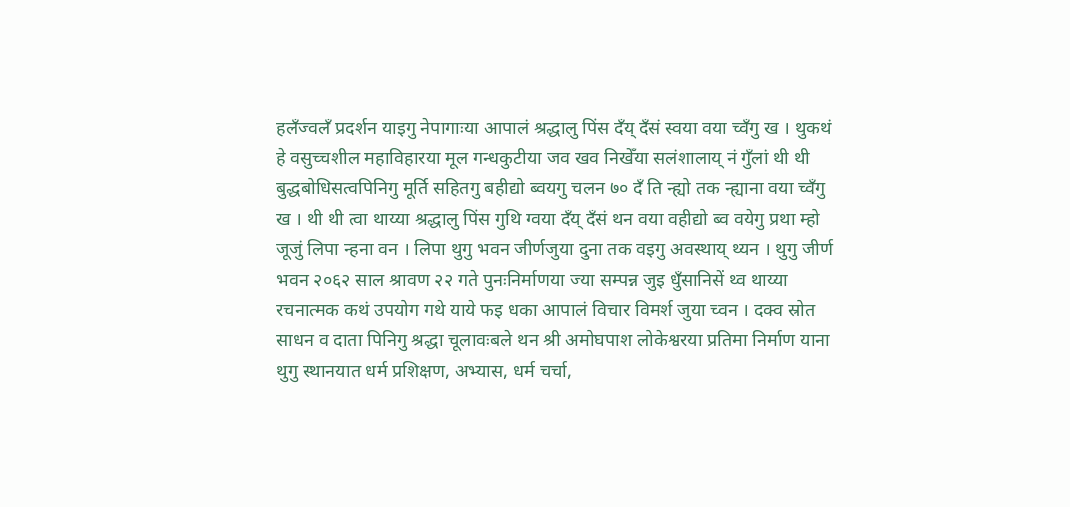हलँज्वलँ प्रदर्शन याइगु नेपागाःया आपालं श्रद्धालु पिंस दँय् दँसं स्वया वया च्वँगु ख । थुकथं हे वसुच्चशील महाविहारया मूल गन्धकुटीया जव खव निखेँया सलंशालाय् नं गुँलां थी थी बुद्धबोधिसत्वपिनिगु मूर्ति सहितगु बहीद्यो ब्वयगु चलन ७० दँ ति न्ह्यो तक न्ह्याना वया च्वँगु ख । थी थी त्वा थाय्या श्रद्धालु पिंस गुथि ग्वया दँय् दँसं थन वया वहीद्यो ब्व वयेगु प्रथा म्हो जूजुं लिपा न्हना वन । लिपा थुगु भवन जीर्णजुया दुना तक वइगु अवस्थाय् थ्यन । थुगु जीर्ण भवन २०६२ साल श्रावण २२ गते पुनःनिर्माणया ज्या सम्पन्न जुइ धुँसानिसें थ्व थाय्या रचनात्मक कथं उपयोग गथे याये फइ धका आपालं विचार विमर्श जुया च्वन । दक्व स्रोत साधन व दाता पिनिगु श्रद्धा चूलावःबले थन श्री अमोघपाश लोकेश्वरया प्रतिमा निर्माण याना थुगु स्थानयात धर्म प्रशिक्षण, अभ्यास, धर्म चर्चा,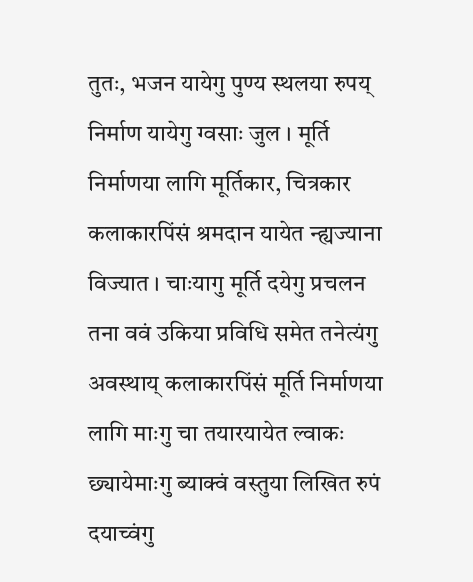तुतः, भजन यायेगु पुण्य स्थलया रुपय् निर्माण यायेगु ग्वसाः जुल । मूर्ति निर्माणया लागि मूर्तिकार, चित्रकार कलाकारपिंसं श्रमदान यायेत न्ह्यज्याना विज्यात । चाःयागु मूर्ति दयेगु प्रचलन तना ववं उकिया प्रविधि समेत तनेत्यंगु अवस्थाय् कलाकारपिंसं मूर्ति निर्माणया लागि माःगु चा तयारयायेत ल्वाकः छ्यायेमाःगु ब्याक्वं वस्तुया लिखित रुपं दयाच्वंगु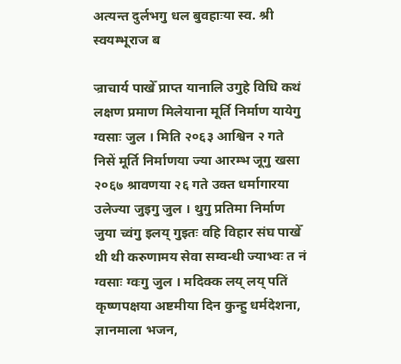अत्यन्त दुर्लभगु धल बुवहाःया स्व. श्री स्वयम्भूराज ब

ज्राचार्य पाखेँ प्राप्त यानालि उगुहे विधि कथं लक्षण प्रमाण मिलेयाना मूर्ति निर्माण यायेगु ग्वसाः जुल । मिति २०६३ आश्विन २ गते निसें मूर्ति निर्माणया ज्या आरम्भ जूगु खसा २०६७ श्रावणया २६ गते उक्त धर्मागारया उलेज्या जुइगु जुल । थुगु प्रतिमा निर्माण जुया च्वंगु इलय् गुइतः वहि विहार संघ पाखेँ थी थी करुणामय सेवा सम्वन्धी ज्याभ्वः त नं ग्वसाः ग्वःगु जुल । मदिक्क लय् लय् पतिं कृष्णपक्षया अष्टमीया दिन कुन्हु धर्मदेशना, ज्ञानमाला भजन,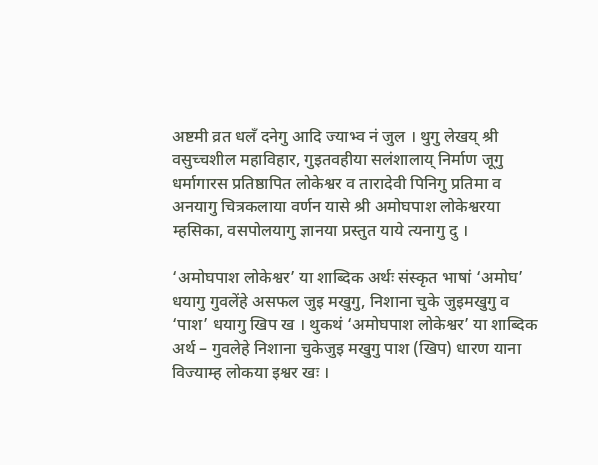अष्टमी व्रत धलँ दनेगु आदि ज्याभ्व नं जुल । थुगु लेखय् श्री वसुच्चशील महाविहार, गुइतवहीया सलंशालाय् निर्माण जूगु धर्मागारस प्रतिष्ठापित लोकेश्वर व तारादेवी पिनिगु प्रतिमा व अनयागु चित्रकलाया वर्णन यासे श्री अमोघपाश लोकेश्वरया म्हसिका, वसपोलयागु ज्ञानया प्रस्तुत याये त्यनागु दु ।

‘अमोघपाश लोकेश्वर’ या शाब्दिक अर्थः संस्कृत भाषां ‘अमोघ’ धयागु गुवलेंहे असफल जुइ मखुगु, निशाना चुके जुइमखुगु व ‘पाश’ धयागु खिप ख । थुकथं ‘अमोघपाश लोकेश्वर’ या शाब्दिक अर्थ – गुवलेहे निशाना चुकेजुइ मखुगु पाश (खिप) धारण याना विज्याम्ह लोकया इश्वर खः ।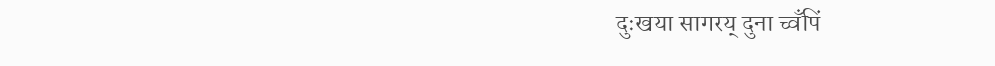दुःखया सागरय् दुना च्वँपिं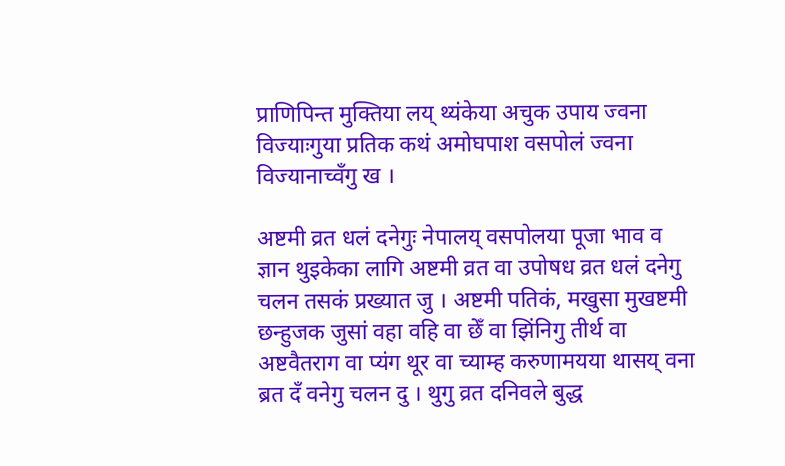प्राणिपिन्त मुक्तिया लय् थ्यंकेया अचुक उपाय ज्वना विज्याःगुया प्रतिक कथं अमोघपाश वसपोलं ज्वना विज्यानाच्वँगु ख ।

अष्टमी व्रत धलं दनेगुः नेपालय् वसपोलया पूजा भाव व ज्ञान थुइकेका लागि अष्टमी व्रत वा उपोषध व्रत धलं दनेगु चलन तसकं प्रख्यात जु । अष्टमी पतिकं, मखुसा मुखष्टमी छन्हुजक जुसां वहा वहि वा छेँ वा झिंनिगु तीर्थ वा अष्टवैतराग वा प्यंग थूर वा च्याम्ह करुणामयया थासय् वना ब्रत दँ वनेगु चलन दु । थुगु व्रत दनिवले बुद्ध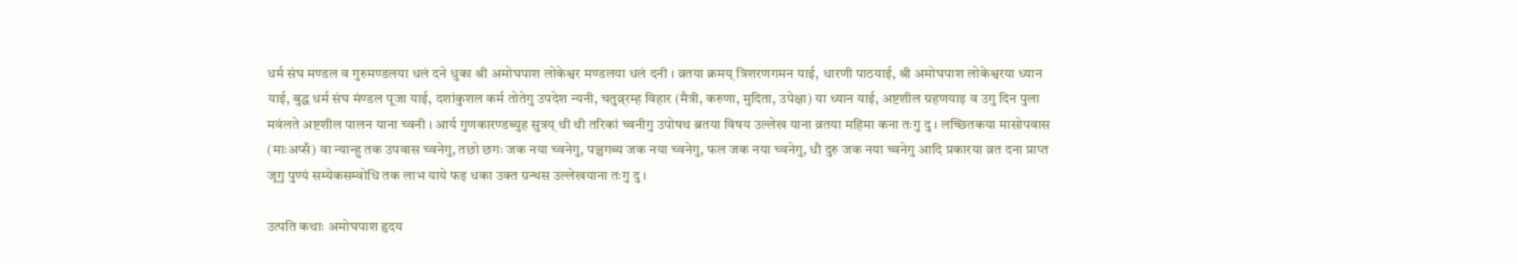धर्म संघ मण्डल व गुरुमण्डलया धलं दने धुका श्री अमोघपाश लोकेश्वर मण्डलया धलं दनी । व्रतया क्रमय् त्रिशरणगमन याई, धारणी पाठयाई, श्री अमोघपाश लोकेश्वरया ध्यान याई, बुद्ध धर्म संघ मंण्डल पूजा याई, दशांकुशल कर्म तोतेगु उपदेश न्यनी, चतुव्र्रम्ह विहार (मैत्री, करुणा, मुदिता, उपेक्षा) या ध्यान याई, अष्टशील ग्रहणयाइ व उगु दिन पुला मवंलते अष्टशील पालन याना च्वनी । आर्य गुणकारण्डब्युह सुत्रय् थी थी तरिकां च्वनीगु उपोषथ ब्रतया विषय उल्लेख याना व्रतया महिमा कना तःगु दु । लच्छितकया मासोपवास (माःअप्सँ) वा न्यान्हु तक उपवास च्वनेगु, तछो छगः जक नया च्वनेगु, पञ्चगब्य जक नया च्वनेगु, फल जक नया च्वनेगु, धौ दुरु जक नया च्वनेगु आदि प्रकारया व्रत दना प्राप्त जूगु पुण्यं सम्येकसम्वोधि तक लाभ याये फइ धका उक्त ग्रन्थस उल्लेखयाना तःगु दु ।

उत्पति कथाः अमोघपाश हृदय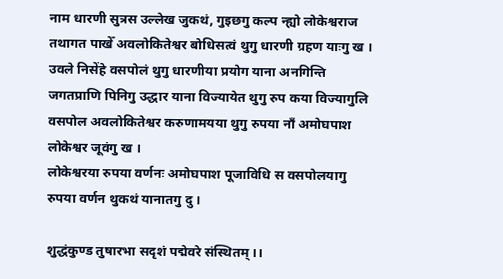नाम धारणी सुत्रस उल्लेख जुकथं, गुइछगु कल्प न्ह्यो लोकेश्वराज तथागत पाखेँ अवलोकितेश्वर बोधिसत्वं थुगु धारणी ग्रहण याःगु ख । उवले निसेंहे वसपोलं थुगु धारणीया प्रयोग याना अनगिन्ति जगतप्राणि पिनिगु उद्धार याना विज्यायेत थुगु रुप कया विज्यागुलि वसपोल अवलोकितेश्वर करुणामयया थुगु रुपया नाँ अमोघपाश लोकेश्वर जूवंगु ख ।
लोकेश्वरया रुपया वर्णनः अमोघपाश पूजाविधि स वसपोलयागु रुपया वर्णन थुकथं यानातगु दु ।

शुद्धंकुण्ड तुषारभा सदृशं पद्मेवरे संस्थितम् ।।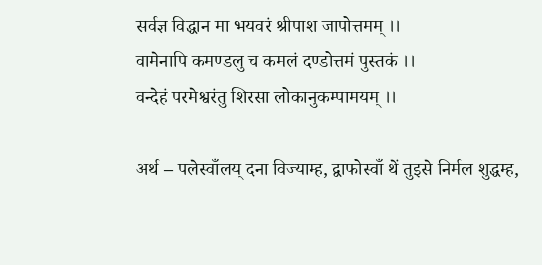सर्वज्ञ विद्धान मा भयवरं श्रीपाश जापोत्तमम् ।।
वामेनापि कमण्डलु च कमलं दण्डोत्तमं पुस्तकं ।।
वन्देहं परमेश्वरंतु शिरसा लोकानुकम्पामयम् ।।

अर्थ – पलेस्वाँलय् दना विज्याम्ह, द्वाफोस्वाँ थें तुइसे निर्मल शुद्धम्ह,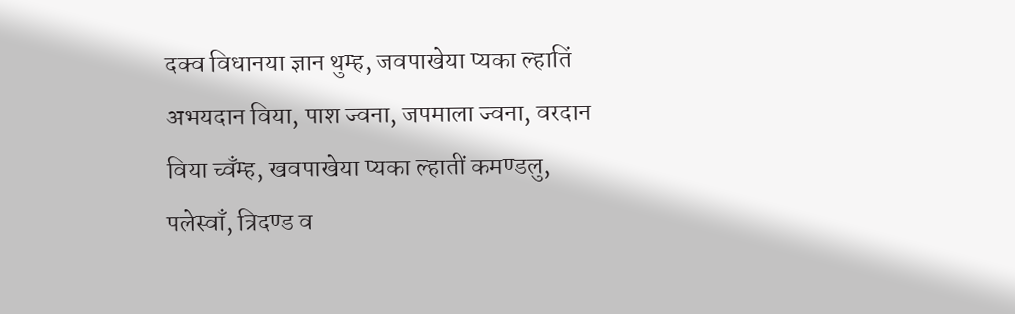दक्व विधानया ज्ञान थुम्ह, जवपाखेया प्यका ल्हातिं अभयदान विया, पाश ज्वना, जपमाला ज्वना, वरदान विया च्वँम्ह, खवपाखेया प्यका ल्हातीं कमण्डलु, पलेस्वाँ, त्रिदण्ड व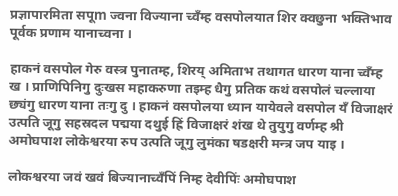प्रज्ञापारमिता सपूm ज्वना विज्याना च्वँम्ह वसपोलयात शिर क्वछुना भक्तिभाव पूर्वक प्रणाम यानाच्वना ।

हाकनं वसपोल गेरु वस्त्र पुनातम्ह, शिरय् अमिताभ तथागत धारण याना च्वँम्ह ख । प्राणिपिनिगु दुःखस महाकरुणा तइम्ह धैगु प्रतिक कथं वसपोलं चल्लाया छ्यंगु धारण याना तःगु दु । हाकनं वसपोलया ध्यान यायेवले वसपोल यँ विजाक्षरं उत्पति जूगु सहस्रदल पद्मया दथुई ह्रिं विजाक्षरं शंख थे तुयुगु वर्णम्ह श्री अमोघपाश लोकेश्वरया रुप उत्पति जूगु लुमंका षडक्षरी मन्त्र जप याइ ।

लोकश्वरया जवं खवं बिज्यानाच्वँपिं निम्ह देवीपिंः अमोघपाश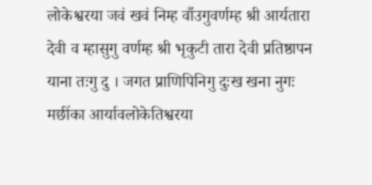लोकेश्वरया जवं खवं निम्ह वाँउगुवर्णम्ह श्री आर्यतारा देवी व म्हासुगु वर्णम्ह श्री भृकुटी तारा देवी प्रतिष्ठापन याना तःगु दु । जगत प्राणिपिनिगु दुःख खना नुगः मछींका आर्यावलोकेतिश्वरया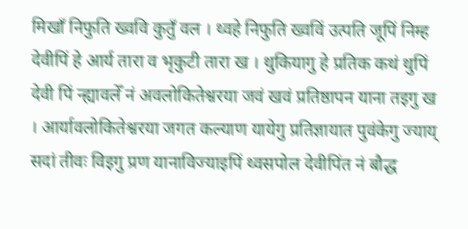मिखाँ निफुति ख्ववि कुतुँ वल । थ्वहे निफुति ख्वविं उत्पति जूपिं निम्ह देवीपिं हे आर्य तारा व भृकुटी तारा ख । थुकियागु हे प्रतिक कथं थुपिं देवी पिं न्ह्यावलेँ नं अवलोकितेश्वरया जवं खवं प्रतिष्ठापन याना तइगु ख । आर्यावलोकितेश्वरया जगत कल्याण यायेगु प्रतिज्ञायात पुवंकेगु ज्याय् सदां तीवः विइगु प्रण यानाविज्याइपिं थ्वसपोल देवीपिंत नं बौद्ध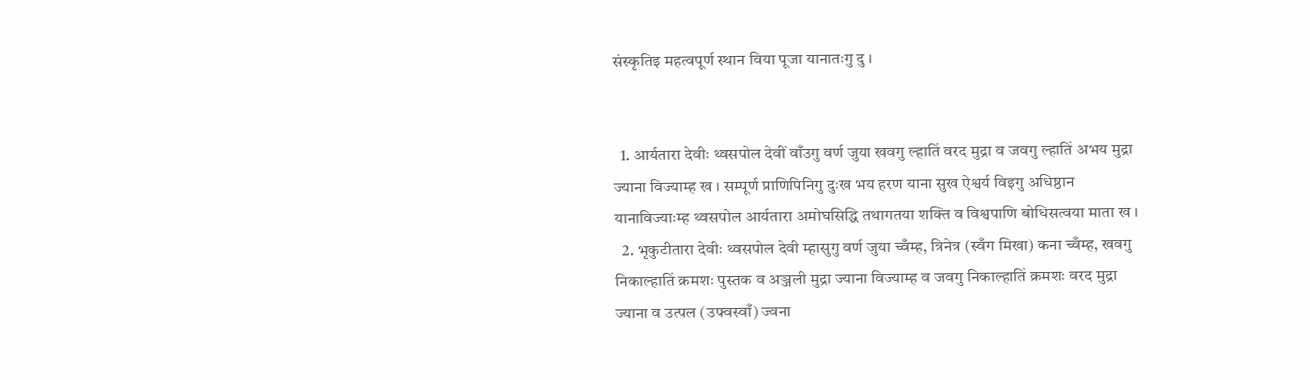संस्कृतिइ महत्वपूर्ण स्थान विया पूजा यानातःगु दु ।


  1. आर्यतारा देवीः थ्वसपोल देवीं वाँउगु वर्ण जुया खवगु ल्हातिं वरद मुद्रा व जवगु ल्हातिं अभय मुद्रा ज्याना विज्याम्ह ख । सम्पूर्ण प्राणिपिनिगु दुःख भय हरण याना सुख ऐश्वर्य विइगु अधिष्ठान यानाविज्याःम्ह थ्वसपोल आर्यतारा अमोघसिद्धि तथागतया शक्ति व विश्वपाणि बोधिसत्वया माता ख ।
  2. भृकुटीतारा देवीः थ्वसपोल देवी म्हासुगु वर्ण जुया च्वँम्ह, त्रिनेत्र (स्वँग मिखा) कना च्वँम्ह, खवगु निकाल्हातिं क्रमशः पुस्तक व अञ्जली मुद्रा ज्याना विज्याम्ह व जवगु निकाल्हातिं क्रमशः वरद मुद्रा ज्याना व उत्पल (उफ्वस्वाँ) ज्वना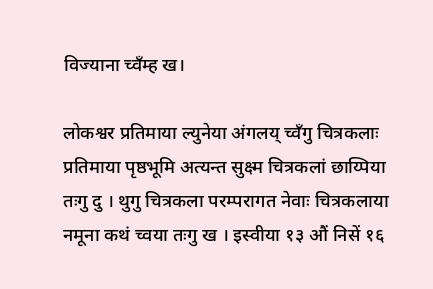विज्याना च्वँम्ह ख।

लोकश्वर प्रतिमाया ल्युनेया अंगलय् च्वँगु चित्रकलाः
प्रतिमाया पृष्ठभूमि अत्यन्त सुक्ष्म चित्रकलां छाय्पिया तःगु दु । थुगु चित्रकला परम्परागत नेवाः चित्रकलाया नमूना कथं च्वया तःगु ख । इस्वीया १३ औं निसें १६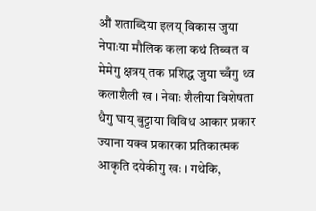औं शताब्दिया इलय् विकास जुया नेपाःया मौलिक कला कथं तिब्वत व मेमेगु क्षत्रय् तक प्रशिद्ध जुया च्वँगु थ्व कलाशैली ख । नेवाः शैलीया विशेषता धैगु घाय् बुट्टाया विविध आकार प्रकार ज्याना यक्व प्रकारका प्रतिकात्मक आकृति दयेकीगु खः । गथेकि,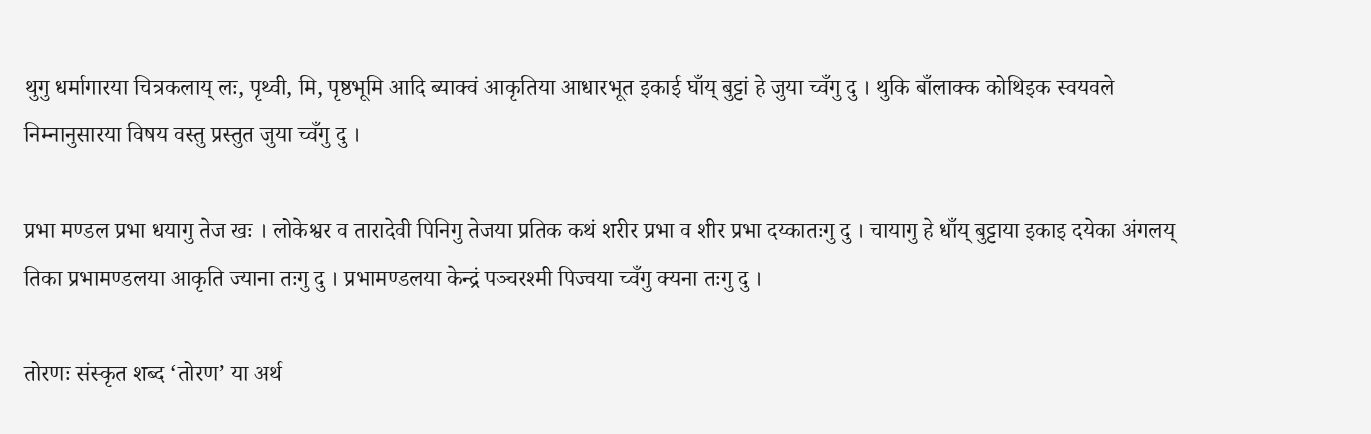थुगु धर्मागारया चित्रकलाय् लः, पृथ्वी, मि, पृष्ठभूमि आदि ब्याक्वं आकृतिया आधारभूत इकाई घाँय् बुट्टां हे जुया च्वँगु दु । थुकि बाँलाक्क कोथिइक स्वयवले निम्नानुसारया विषय वस्तु प्रस्तुत जुया च्वँगु दु ।

प्रभा मण्डल प्रभा धयागु तेज खः । लोकेश्वर व तारादेवी पिनिगु तेजया प्रतिक कथं शरीर प्रभा व शीर प्रभा दय्कातःगु दु । चायागु हे धाँय् बुट्टाया इकाइ दयेका अंगलय् तिका प्रभामण्डलया आकृति ज्याना तःगु दु । प्रभामण्डलया केन्द्रं पञ्चरश्मी पिज्वया च्वँगु क्यना तःगु दु ।

तोरणः संस्कृत शब्द ‘तोरण’ या अर्थ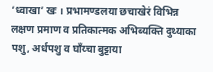‘ध्वाखा’ खः । प्रभामण्डलया छचाखेरं विभिन्न लक्षण प्रमाण व प्रतिकात्मक अभिब्यक्ति दुथ्याका पशु, अर्धपशु व घाँय्चा बुट्टाया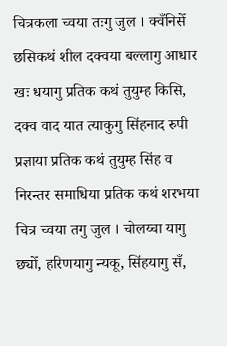चित्रकला च्वया तःगु जुल । क्वँनिसेँ छसिकथं शील दक्वया बल्लागु आधार खः धयागु प्रतिक कथं तुयुम्ह किसि, दक्व वाद यात त्याकुगु सिंहनाद रुपी प्रज्ञाया प्रतिक कथं तुयुम्ह सिंह व निरन्तर समाधिया प्रतिक कथं शरभया चित्र च्वया तगु जुल । चोलय्चा यागु छ्योँ, हरिणयागु न्यकू, सिंहयागु सँ,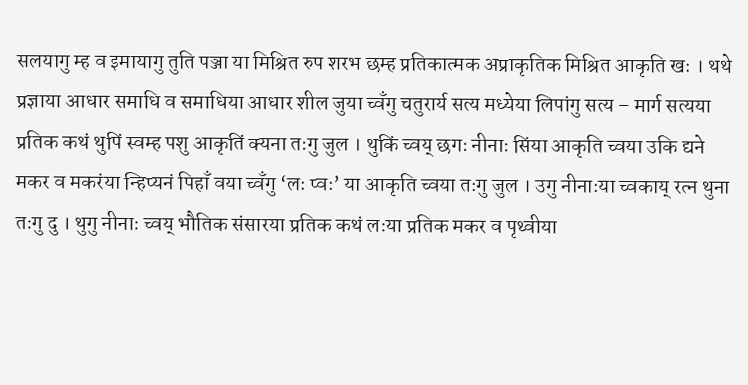सलयागु म्ह व इमायागु तुति पञ्जा या मिश्रित रुप शरभ छम्ह प्रतिकात्मक अप्राकृतिक मिश्रित आकृति खः । थथे प्रज्ञाया आधार समाधि व समाधिया आधार शील जुया च्वँगु चतुरार्य सत्य मध्येया लिपांगु सत्य – मार्ग सत्यया प्रतिक कथं थुपिं स्वम्ह पशु आकृतिं क्यना तःगु जुल । थुकिं च्वय् छगः नीनाः सिंया आकृति च्वया उकि द्यने मकर व मकरंया न्हिप्यनं पिहाँ वया च्वँगु ‘लः प्वः’ या आकृति च्वया तःगु जुल । उगु नीनाःया च्वकाय् रत्न थुना तःगु दु । थुगु नीनाः च्वय् भौतिक संसारया प्रतिक कथं लःया प्रतिक मकर व पृथ्वीया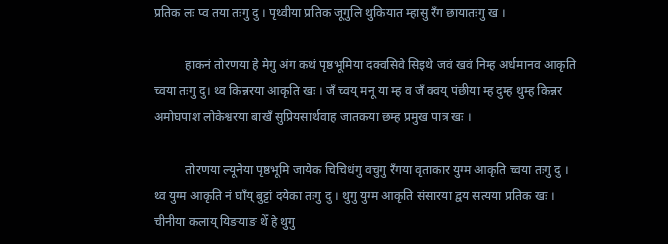प्रतिक लः प्व तया तःगु दु । पृथ्वीया प्रतिक जूगुलि थुकियात म्हासु रँग छायातःगु ख ।

          हाकनं तोरणया हे मेगु अंग कथं पृष्ठभूमिया दक्वसिवे सिइथे जवं खवं निम्ह अर्धमानव आकृति च्वया तःगु दु। थ्व किन्नरया आकृति खः । जँ च्वय् मनू या म्ह व जँ क्वय् पंछीया म्ह दुम्ह थुम्ह किन्नर अमोघपाश लोकेश्वरया बाखँ सुप्रियसार्थवाह जातकया छम्ह प्रमुख पात्र खः ।

          तोरणया ल्यूनेया पृष्ठभूमि जायेक चिचिधंगु वचुगु रँगया वृताकार युग्म आकृति च्वया तःगु दु । थ्व युग्म आकृति नं घाँय् बुट्टां दयेका तःगु दु । थुगु युग्म आकृति संसारया द्वय सत्यया प्रतिक खः । चीनीया कलाय् यिङयाङ थेँ हे थुगु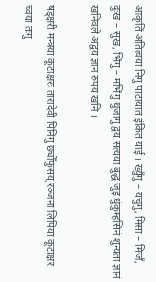आकृतिं अतित्वया निगु पाटायात इंकित याई । ख्युँगु – यचुगु, मिसा – मिजँ, दुःख – सुख, भिंगु – मभिंगु थुजागु द्वय सत्यया बुद्ध जुइ धुंकुम्हसिनं शुन्यता ज्ञानं खनिवले अद्वय ज्ञान रुपय खनि ।

षड्क्षरी मन्त्रया कूटाक्षरः तारादेवी पिनिगु छ्योँफुसय् रञ्जना लिपिया कूटाक्षर च्वया तःगु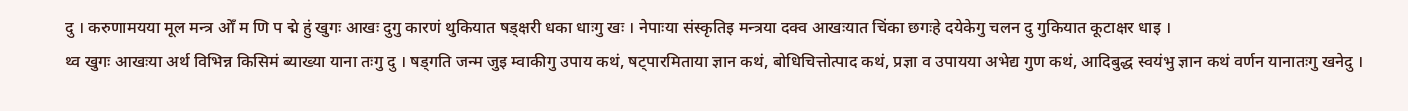दु । करुणामयया मूल मन्त्र ओँ म णि प द्मे हुं खुगः आखः दुगु कारणं थुकियात षड्क्षरी धका धाःगु खः । नेपाःया संस्कृतिइ मन्त्रया दक्व आखःयात चिंका छगःहे दयेकेगु चलन दु गुकियात कूटाक्षर धाइ ।
थ्व खुगः आखःया अर्थ विभिन्न किसिमं ब्याख्या याना तःगु दु । षड्गति जन्म जुइ म्वाकीगु उपाय कथं, षट्पारमिताया ज्ञान कथं, बोधिचित्तोत्पाद कथं, प्रज्ञा व उपायया अभेद्य गुण कथं, आदिबुद्ध स्वयंभु ज्ञान कथं वर्णन यानातःगु खनेदु ।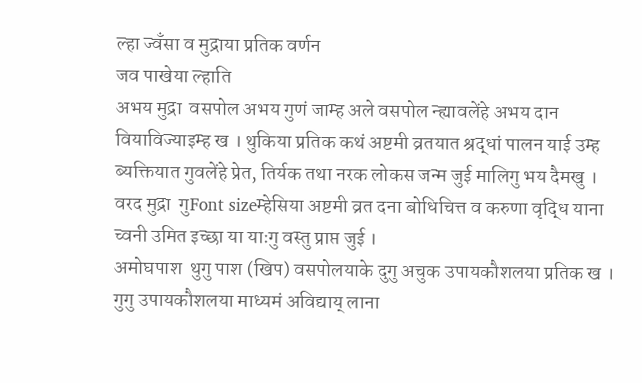ल्हा ज्वँसा व मुद्राया प्रतिक वर्णन
जव पाखेया ल्हाति
अभय मुद्रा  वसपोल अभय गुणं जाम्ह अले वसपोल न्ह्यावलेंहे अभय दान वियाविज्याइम्ह ख । थुकिया प्रतिक कथं अष्टमी व्रतयात श्रद्धां पालन याई उम्ह ब्यक्तियात गुवलेंहे प्रेत, तिर्यक तथा नरक लोकस जन्म जुई मालिगु भय दैमखु ।
वरद मुद्रा  गुFont sizeम्हेसिया अष्टमी व्रत दना बोधिचित्त व करुणा वृद्धि याना च्वनी उमित इच्छा या याःगु वस्तु प्राप्त जुई ।
अमोघपाश  थुगु पाश (खिप) वसपोलयाके दुगु अचुक उपायकौशलया प्रतिक ख । गुगु उपायकौशलया माध्यमं अविद्याय् लाना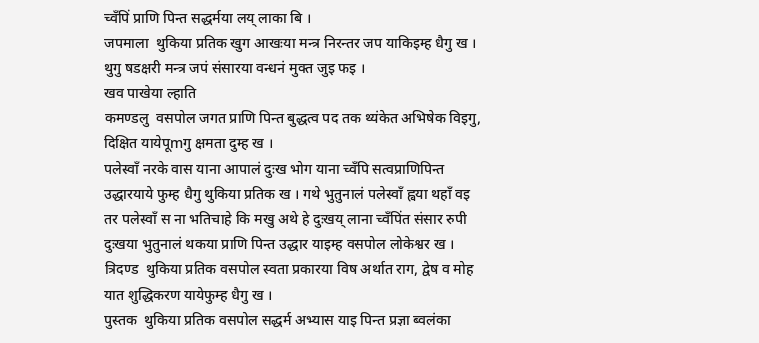च्वँपिं प्राणि पिन्त सद्धर्मया लय् लाका बि ।
जपमाला  थुकिया प्रतिक खुग आखःया मन्त्र निरन्तर जप याकिइम्ह धैगु ख । थुगु षडक्षरी मन्त्र जपं संसारया वन्धनं मुक्त जुइ फइ ।
खव पाखेया ल्हाति
कमण्डलु  वसपोल जगत प्राणि पिन्त बुद्धत्व पद तक थ्यंकेत अभिषेक विइगु, दिक्षित यायेपूmगु क्षमता दुम्ह ख ।
पलेस्वाँ नरके वास याना आपालं दुःख भोग याना च्वँपि सत्वप्राणिपिन्त उद्धारयाये फुम्ह धैगु थुकिया प्रतिक ख । गथे भुतुनालं पलेस्वाँ ह्वया थहाँ वइ तर पलेस्वाँ स ना भतिचाहे कि मखु अथे हे दुःखय् लाना च्वँपिंत संसार रुपी दुःखया भुतुनालं थकया प्राणि पिन्त उद्धार याइम्ह वसपोल लोकेश्वर ख ।
त्रिदण्ड  थुकिया प्रतिक वसपोल स्वता प्रकारया विष अर्थात राग, द्वेष व मोह यात शुद्धिकरण यायेफुम्ह धैगु ख ।
पुस्तक  थुकिया प्रतिक वसपोल सद्धर्म अभ्यास याइ पिन्त प्रज्ञा ब्वलंका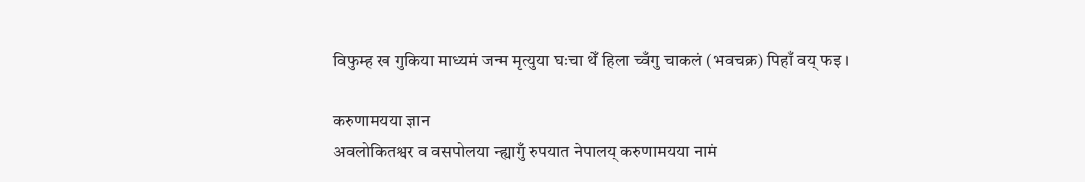विफुम्ह ख गुकिया माध्यमं जन्म मृत्युया घःचा थेँ हिला च्वँगु चाकलं (भवचक्र) पिहाँ वय् फइ ।

करुणामयया ज्ञान
अवलोकितश्वर व वसपोलया न्ह्यागुँ रुपयात नेपालय् करुणामयया नामं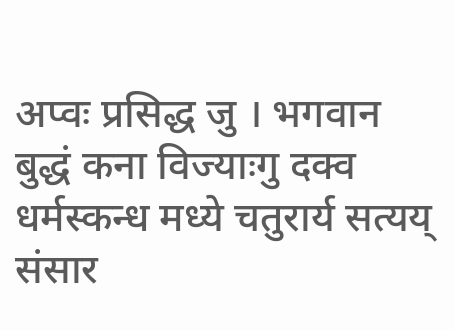अप्वः प्रसिद्ध जु । भगवान बुद्धं कना विज्याःगु दक्व धर्मस्कन्ध मध्ये चतुरार्य सत्यय् संसार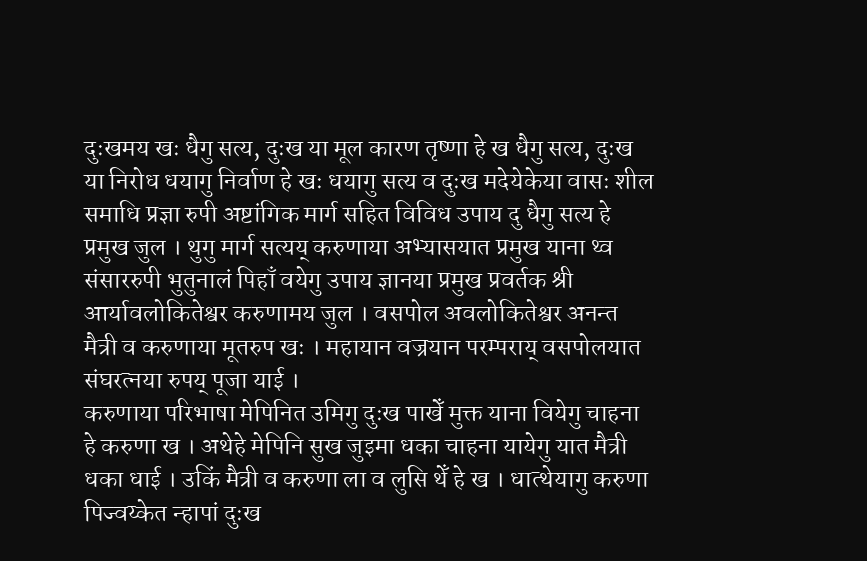दुःखमय खः धैगु सत्य, दुःख या मूल कारण तृष्णा हे ख धैगु सत्य, दुःख या निरोध धयागु निर्वाण हे खः धयागु सत्य व दुःख मदेयेकेया वासः शील समाधि प्रज्ञा रुपी अष्टांगिक मार्ग सहित विविध उपाय दु धैगु सत्य हे प्रमुख जुल । थुगु मार्ग सत्यय् करुणाया अभ्यासयात प्रमुख याना थ्व संसाररुपी भुतुनालं पिहाँ वयेगु उपाय ज्ञानया प्रमुख प्रवर्तक श्री आर्यावलोकितेश्वर करुणामय जुल । वसपोल अवलोकितेश्वर अनन्त मैत्री व करुणाया मूतरुप खः । महायान वज्रयान परम्पराय् वसपोलयात संघरत्नया रुपय् पूजा याई ।
करुणाया परिभाषा मेपिनित उमिगु दुःख पाखेँ मुक्त याना वियेगु चाहना हे करुणा ख । अथेहे मेपिनि सुख जुइमा धका चाहना यायेगु यात मैत्री धका धाई । उकिं मैत्री व करुणा ला व लुसि थेँ हे ख । धात्थेयागु करुणा पिज्वय्केत न्हापां दुःख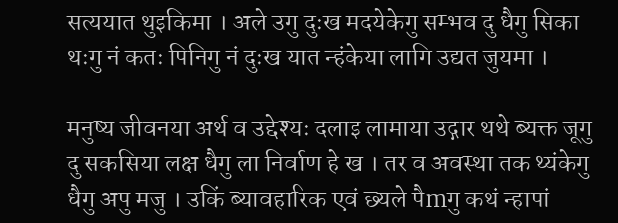सत्ययात थुइकिमा । अले उगु दुःख मदयेकेगु सम्भव दु धैगु सिका थःगु नं कतः पिनिगु नं दुःख यात न्हंकेया लागि उद्यत जुयमा ।

मनुष्य जीवनया अर्थ व उद्देश्यः दलाइ लामाया उद्गार थथे ब्यक्त जूगु दु सकसिया लक्ष धैगु ला निर्वाण हे ख । तर व अवस्था तक थ्यंकेगु धैगु अपु मजु । उकिं ब्यावहारिक एवं छ्यले पैmगु कथं न्हापां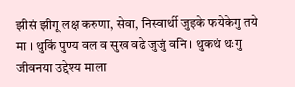झीसं झीगू लक्ष करुणा, सेवा, निस्वार्थी जुइके फयेकेगु तये मा । थुकिं पुण्य वल व सुख वढे जुजुं वनि । थुकथं थःगु जीवनया उद्देश्य माला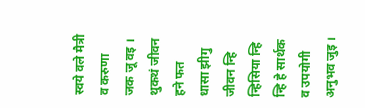स्वये वले मैत्री व करुणा जक जू वइ । थुकथं जीवन हने फत धासा झीगु जीवन न्हि न्हिसिया न्हि न्हि हे सार्थक व उपयोगी अनुभव जुइ ।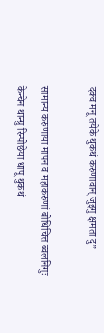दक्व मनू तयेके थुकथं करुणावान् जुइगु क्षमता दु”

सामान्य करुणाया मापन व महाकरुणां बोधिचित्त ब्वलनिगुः केन्चेन थान्ग्रु रिन्पोछेया धापू थुकथं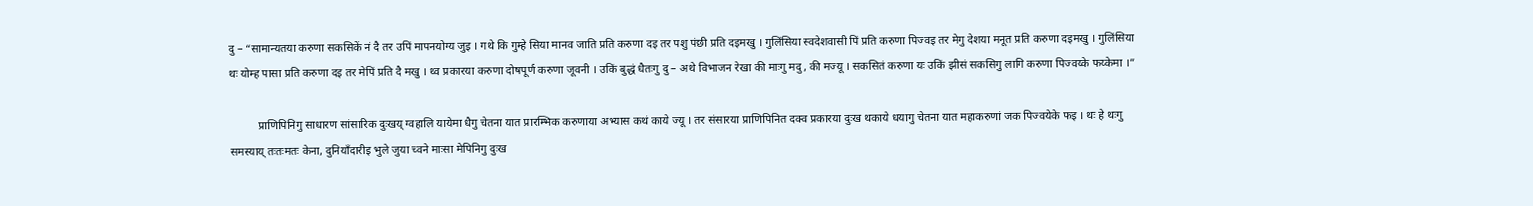दु – “सामान्यतया करुणा सकसिकें नं दै तर उपिं मापनयोग्य जुइ । गथे कि गुम्हे सिया मानव जाति प्रति करुणा दइ तर पशु पंछी प्रति दइमखु । गुलिंसिया स्वदेशवासी पिं प्रति करुणा पिज्वइ तर मेगु देशया मनूत प्रति करुणा दइमखु । गुलिंसिया थः योम्ह पासा प्रति करुणा दइ तर मेपिं प्रति दै मखु । थ्व प्रकारया करुणा दोषपूर्ण करुणा जूवनी । उकिं बुद्धं धैतःगु दु – अथे विभाजन रेखा की माःगु मदु, की मज्यू । सकसितं करुणा यः उकिं झीसं सकसिगु लागि करुणा पिज्वय्के फय्केमा ।”

          प्राणिपिनिगु साधारण सांसारिक दुःखय् ग्वहालि यायेमा धैगु चेतना यात प्रारम्भिक करुणाया अभ्यास कथं काये ज्यू । तर संसारया प्राणिपिनित दक्व प्रकारया दुःख थकाये धयागु चेतना यात महाकरुणां जक पिज्वयेके फइ । थः हे थःगु समस्याय् तःतःमतः केना, दुनियाँदारीइ भुले जुया च्वने माःसा मेपिनिगु दुःख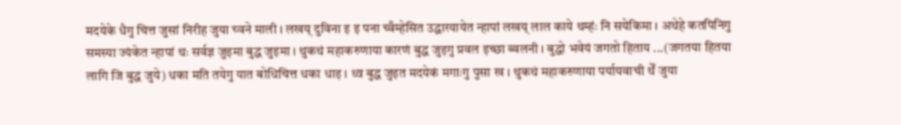मदयेके धैगु चित्त जुसां निरीह जुया च्वने माली । लखय् दुविना इ इ पना च्वँम्हेसित उद्धारयायेत न्हापां लखय् लाल काये थम्हःं नि सयेकिमा । अथेहे कतपिनिगु समस्या ज्यंकेत न्हापां थः सर्वज्ञ जुइमा बुद्ध जुइमा । थुकथं महाकरुणाया कारणं बुद्ध जुइगु प्रवल इच्छा ब्वलनी । बुद्धो भवेयं जगतो हिताय ...(जगतया हितया लागि जि बुद्ध जुये) धका मति तयेगु यात बोधिचित्त धका धाइ । थ्व बुद्ध जुइत मदयेकं मगाःगु पुसा ख । थुकथं महाकरुणाया पर्यायवाची थेँ जुया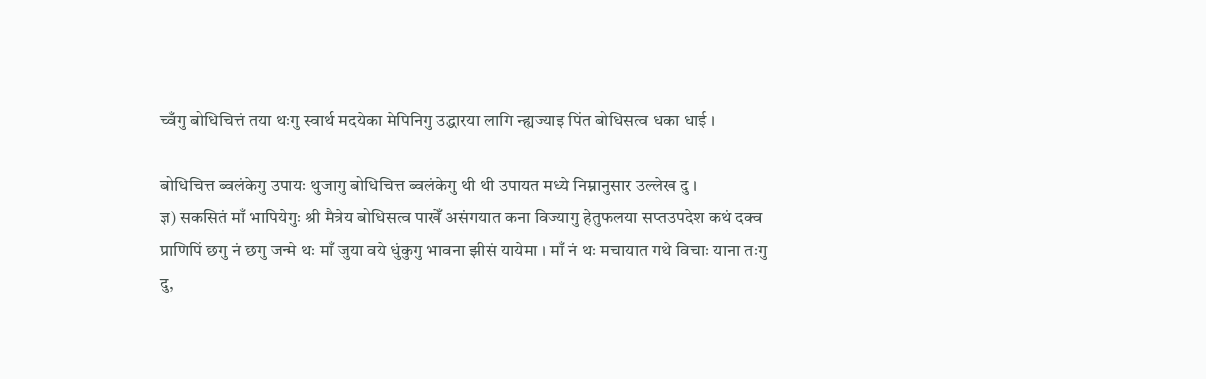च्वँगु बोधिचित्तं तया थःगु स्वार्थ मदयेका मेपिनिगु उद्धारया लागि न्ह्यज्याइ पिंत बोधिसत्व धका धाई ।

बोधिचित्त ब्वलंकेगु उपायः थुजागु बोधिचित्त ब्वलंकेगु थी थी उपायत मध्ये निम्नानुसार उल्लेख दु ।
ज्ञ) सकसितं माँ भापियेगुः श्री मैत्रेय बोधिसत्व पाखेँ असंगयात कना विज्यागु हेतुफलया सप्तउपदेश कथं दक्व प्राणिपिं छगु नं छगु जन्मे थः माँ जुया वये धुंकुगु भावना झीसं यायेमा । माँ नं थः मचायात गथे विचाः याना तःगु दु,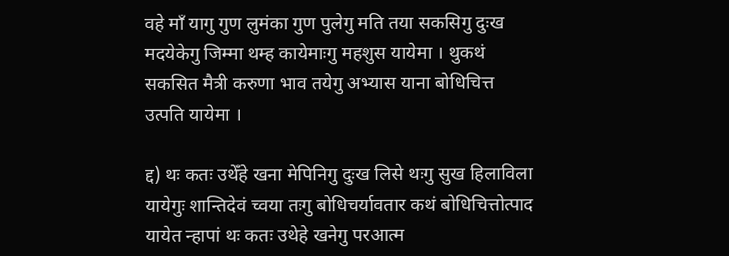वहे माँ यागु गुण लुमंका गुण पुलेगु मति तया सकसिगु दुःख मदयेकेगु जिम्मा थम्ह कायेमाःगु महशुस यायेमा । थुकथं सकसित मैत्री करुणा भाव तयेगु अभ्यास याना बोधिचित्त उत्पति यायेमा ।

द्द) थः कतः उथेँहे खना मेपिनिगु दुःख लिसे थःगु सुख हिलाविला यायेगुः शान्तिदेवं च्वया तःगु बोधिचर्यावतार कथं बोधिचित्तोत्पाद यायेत न्हापां थः कतः उथेहे खनेगु परआत्म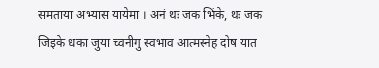समताया अभ्यास यायेमा । अनं थः जक भिंके, थः जक जिइके धका जुया च्वनीगु स्वभाव आत्मस्नेह दोष यात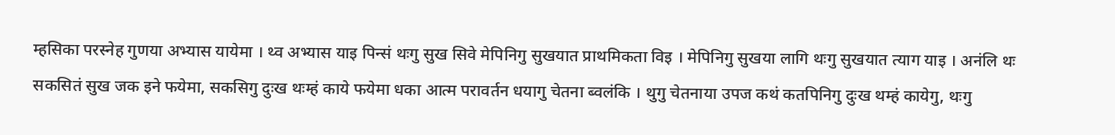म्हसिका परस्नेह गुणया अभ्यास यायेमा । थ्व अभ्यास याइ पिन्सं थःगु सुख सिवे मेपिनिगु सुखयात प्राथमिकता विइ । मेपिनिगु सुखया लागि थःगु सुखयात त्याग याइ । अनंलि थः सकसितं सुख जक इने फयेमा, सकसिगु दुःख थःम्हं काये फयेमा धका आत्म परावर्तन धयागु चेतना ब्वलंकि । थुगु चेतनाया उपज कथं कतपिनिगु दुःख थम्हं कायेगु, थःगु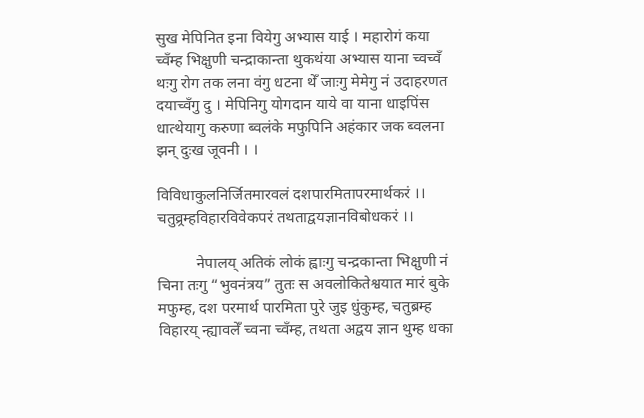सुख मेपिनित इना वियेगु अभ्यास याई । महारोगं कया च्वँम्ह भिक्षुणी चन्द्राकान्ता थुकथंया अभ्यास याना च्वच्वँ थःगु रोग तक लना वंगु धटना थेँ जाःगु मेमेगु नं उदाहरणत दयाच्वँगु दु । मेपिनिगु योगदान याये वा याना धाइपिंस धात्थेयागु करुणा ब्वलंके मफुपिनि अहंकार जक ब्वलना झन् दुःख जूवनी । ।

विविधाकुलनिर्जितमारवलं दशपारमितापरमार्थकरं ।।
चतुव्र्रम्हविहारविवेकपरं तथताद्वयज्ञानविबोधकरं ।।

          नेपालय् अतिकं लोकं ह्वाःगु चन्द्रकान्ता भिक्षुणी नं चिना तःगु “भुवनंत्रय” तुतः स अवलोकितेश्वयात मारं बुके मफुम्ह, दश परमार्थ पारमिता पुरे जुइ धुंकुम्ह, चतुब्रम्ह विहारय् न्ह्यावलेँ च्वना च्वँम्ह, तथता अद्वय ज्ञान थुम्ह धका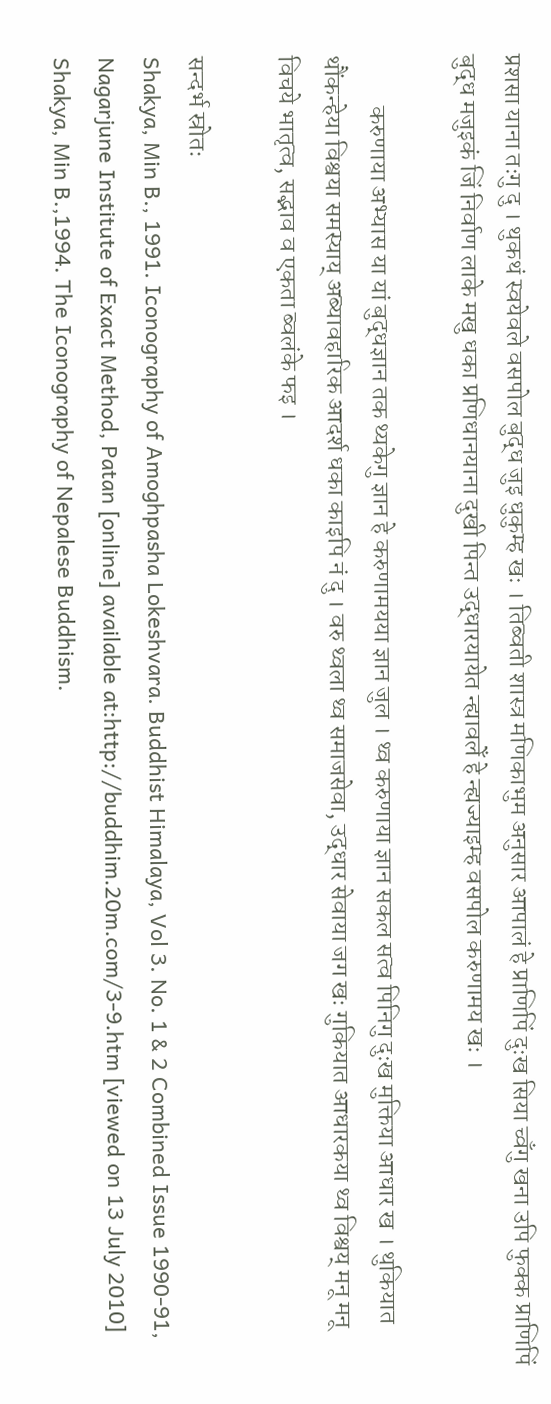प्रशसा याना तःगु दु । थुकथं स्वयेवले वसपोल बुद्ध जुइ धुकुम्ह खः । तिब्वती शास्त्र मणिकाभुम अनुसार आपालं हे प्राणिपिं दुःख सिया च्वँगु खना उपि फुक्क प्राणिपिं बुद्ध मजुइकं जिं निर्वाण लाके मखु धका प्रणिधानयाना दुखी पिन्त उद्धारयायेत न्ह्यावलेँ हे न्ह्यज्याइम्ह वसपोल करुणामय खः ।

          करुणाया अभ्यास या यां बुद्धज्ञान तक थ्यकेगु ज्ञान हे करुणामयया ज्ञान जुल । थ्व करुणाया ज्ञान सकल सत्व पिनिगु दुःख मुक्तिया आधार ख । थुकियात थौंकन्हेया विश्वया समस्याय् अब्यावहारिक आदर्श धका काइपि नं दु । वरु थ्वला थ्व समाजसेवा, उद्धार सेवाया जग खः गुकियात आधारकया थ्व विश्वय् मनू मनू विचये भातृत्व, सद्भाव व एकता ब्वलंके फइ ।

सन्दर्भ स्रोतः
Shakya, Min B., 1991. Iconography of Amoghpasha Lokeshvara. Buddhist Himalaya, Vol 3. No. 1 & 2 Combined Issue 1990-91, Nagarjune Institute of Exact Method, Patan [online] available at:http://buddhim.20m.com/3-9.htm [viewed on 13 July 2010]
Shakya, Min B.,1994. The Iconography of Nepalese Buddhism.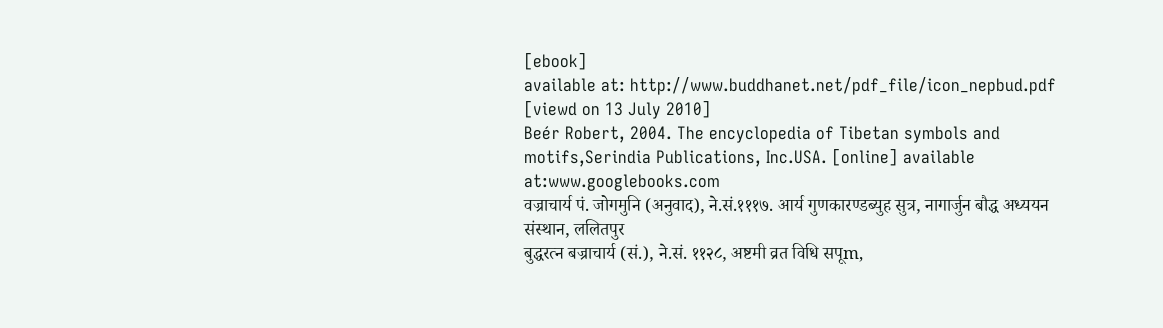[ebook]
available at: http://www.buddhanet.net/pdf_file/icon_nepbud.pdf [viewd on 13 July 2010]
Beér Robert, 2004. The encyclopedia of Tibetan symbols and motifs,Serindia Publications, Inc.USA. [online] available at:www.googlebooks.com
वज्राचार्य पं. जोगमुनि (अनुवाद), ने.सं.१११७. आर्य गुणकारण्डब्युह सुत्र, नागार्जुन बौद्ध अध्ययन संस्थान, ललितपुर
बुद्धरत्न बज्राचार्य (सं.), ने.सं. ११२८, अष्टमी व्रत विधि सपूm,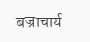बज्राचार्य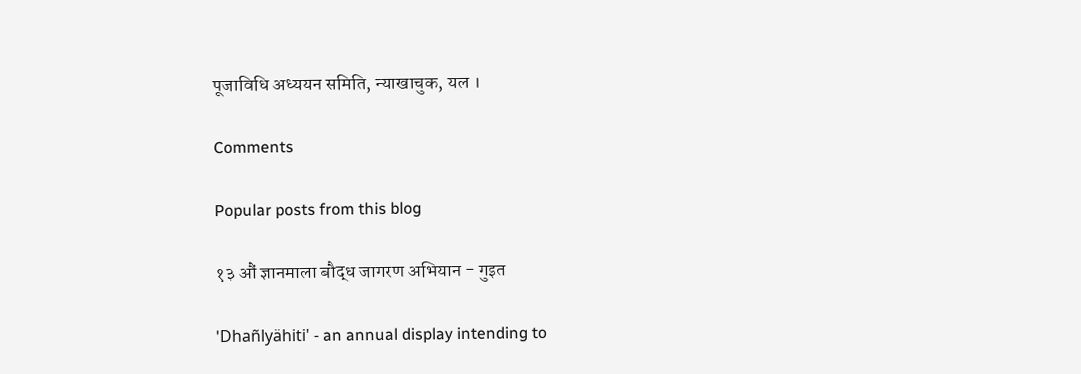पूजाविधि अध्ययन समिति, न्याखाचुक, यल ।

Comments

Popular posts from this blog

१३ औं ज्ञानमाला बौद्ध जागरण अभियान - गुइत

'Dhañlyähiti' - an annual display intending to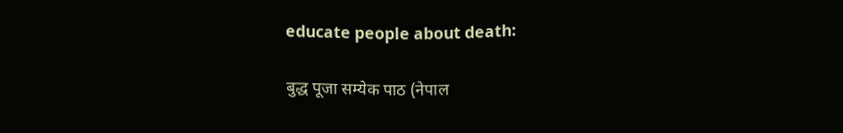educate people about death:

बुद्ध पूजा सम्येक पाठ (नेपाल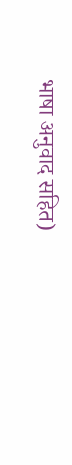भाषा अनुवाद सहित)